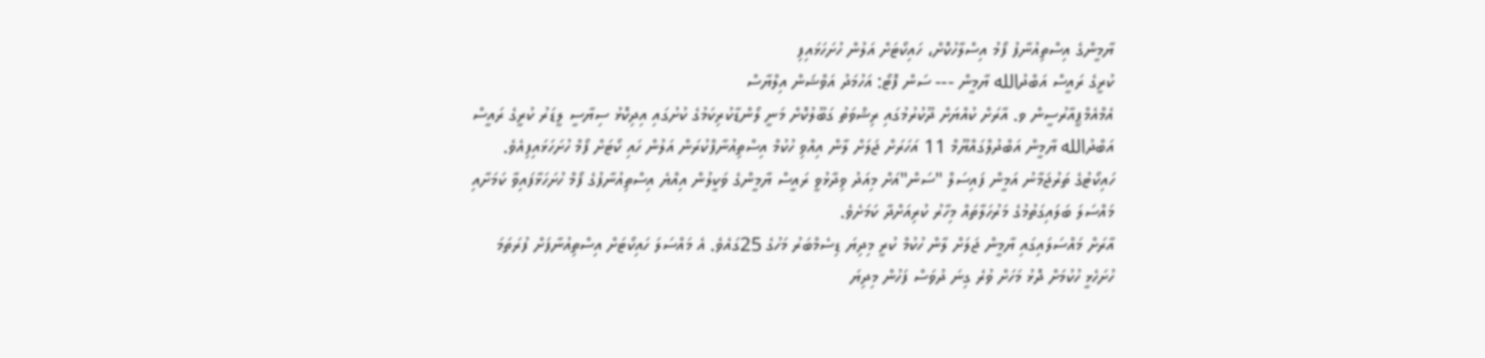ޔާމީންގެ އިސްތިއުނާފު ފޯމު އިސްލާހުކޮށް، ހައިކޯޓަށް އަލުން ހުށަހަޅައިފި
ކުރީގެ ރައީސް އަބްދުالله ޔާމީން --- ސަން ފޮޓޯ: އަހުމަދު އަވްޝަން އިލްޔާސް
އެމްއެމްޕީއާރުސީން ވ. އާރަށް ކުއްޔަށް ދޫކުރުމުގައި ރިޝްވަތު ގަބޫލުކޮށް މަނީ ލޯންޑާކުރިކަމުގެ ކުށުގައި އިދިކޮޅު ސިޔާސީ ލީޑަރު ކުރީގެ ރައީސް އަބްދުالله ޔާމީން އަބްދުލްގައްޔޫމް 11 އަހަރަށް ޖަލަށް ލާން އިއްވި ހުކުމް އިސްތިއުނާފްކުރަން އަލުން ހައި ކޯޓަށް ފޯމް ހުށަހަޅައިފިއެވެ.
ހައިކޯޓުގެ ތަރުޖަމާނު އަމީން ފައިސަލް "ސަން"އަށް މިއަދު ވިދާޅުވީ ރައީސް ޔާމީންގެ ވަކީލުން އިއްޔެ އިސްތިއުނާފުގެ ފޯމް ހުށަހަޅާފައިވާ ކަމަށާއި މައްސަލަ ބަލައިގަތުމުގެ މަރުހަލާތައް މިހާރު ކުރިއަށްދާ ކަމަށެވެ.
އާރަށް މައްސަލައިގައި ޔާމީން ޖަލަށް ލާން ހުކުމް ކުރީ މިދިޔަ ޑިސެމްބަރު މަހުގެ 25ގައެވެ. އެ މައްސަލަ ހައިކޯޓަށް އިސްތިއުނާފަށް ފުރަތަމަ ހުށަހެޅީ ހުކުމަށް ދޮޅު މަހަށް ވުރެ ގިނަ ދުވަސް ފަހުން މިދިޔަ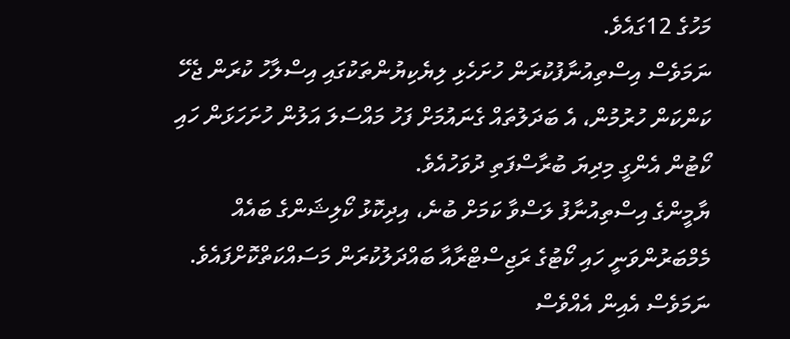މަހުގެ 12ގައެވެ.
ނަމަވެސް އިސްތިއުނާފުކުރަން ހުށަހެޅި ލިޔެކިޔުންތަކުގައި އިސްލާހު ކުރަން ޖެހޭ ކަންކަން ހުރުމުން، އެ ބަދަލުތައް ގެނައުމަށް ފަހު މައްސަލަ އަލުން ހުށަހަޅަން ހައި ކޯޓުން އެންގީ މިދިޔަ ބުރާސްފަތި ދުވަހުއެވެ.
ޔާމީންގެ އިސްތިއުނާފު ލަސްވާ ކަމަށް ބުނެ، އިދިކޮޅު ކޯލިޝަންގެ ބައެއް މެމްބަރުންވަނީ ހައި ކޯޓުގެ ރަޖިސްޓްރާއާ ބައްދަލުކުރަން މަސައްކަތްކޮށްފައެވެ. ނަމަވެސް އެއިން އެއްވެސް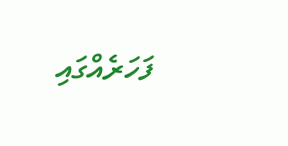ފަހަރެއްގައި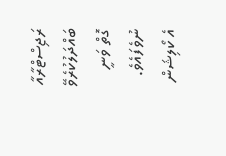ރަޖިސްޓްރާއާ ބައްދަލުކުރެވޭ ގޮތް ވަނީ ނުވެފައެވެ.
އެ ކޯލިޝަން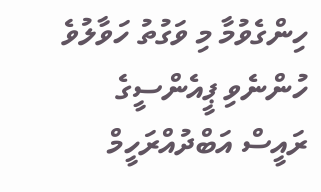ހިންގެވުމާ މި ވަގުތު ހަވާލުވެ ހުންނެވި ޕީއެންސީގެ ރައީސް އަބްދުއްރަހީމް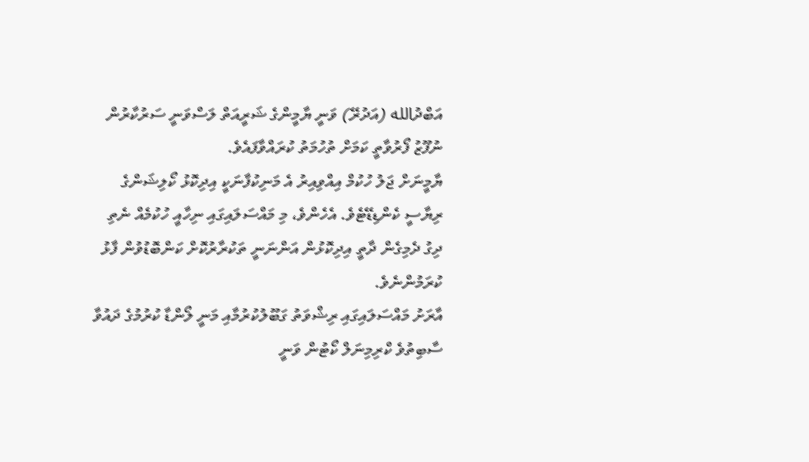އަބްދުالله (އަދުރޭ) ވަނީ ޔާމީންގެ ޝަރީއަތް ލަސްވަނީ ސަރުކާރުން ނުފޫޒު ފޯރުވާތީ ކަމަށް ތުހުމަތު ކުރައްވާފައެވެ.
ޔާމީނަށް ޖަލު ހުކުމް އިއްވިއިރު އެ މަނިކުފާނަކީ އިދިކޮޅު ކޯލިޝަންގެ ރިޔާސީ ކެންޑިޑޭޓެވެ. އެހެންވެ، މި މައްސަލައިގައި ނިހާއީ ހުކުމެއް ނެތި ދިގު ދެމިގެން ދާތީ އިދިކޮޅުން އަންނަނީ ތަކުރާރުކޮށް ކަންބޮޑުވުން ފާޅު ކުރަމުންނެވެ.
އާރަށު މައްސަލައިގައި ރިޝްވަތު ގަބޫލުކުރުމާއި މަނީ ލޯންޑާ ކުރުމުގެ ދައުވާ ސާބިތުވެ ކްރިމިނަލް ކޯޓުން ވަނީ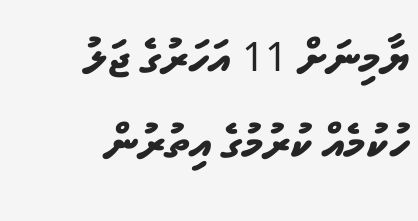ޔާމިނަށް 11 އަހަރުގެ ޖަލު ހުކުމެއް ކުރުމުގެ އިތުރުން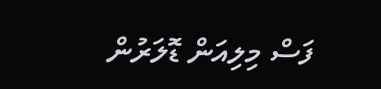ފަސް މިލިއަން ޑޮލަރުން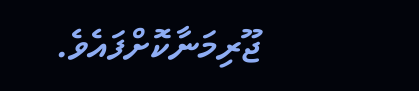ޖޫރިމަނާކޮށްފައެވެ.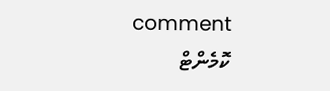comment ކޮމެންޓް